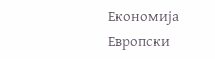Економија
Европски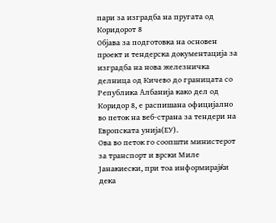пари за изградба на пругата од Коридорот 8
Објава за подготовка на основен проект и тендерска документација за изградба на нова железничка делница од Кичево до границата со Република Албанија како дел од Коридор 8, е распишана официјално во петок на веб-страна за тендери на Европската унија(ЕУ).
Ова во петок го соопшти министерот за транспорт и врски Миле Јанакиески, при тоа информирајќи дека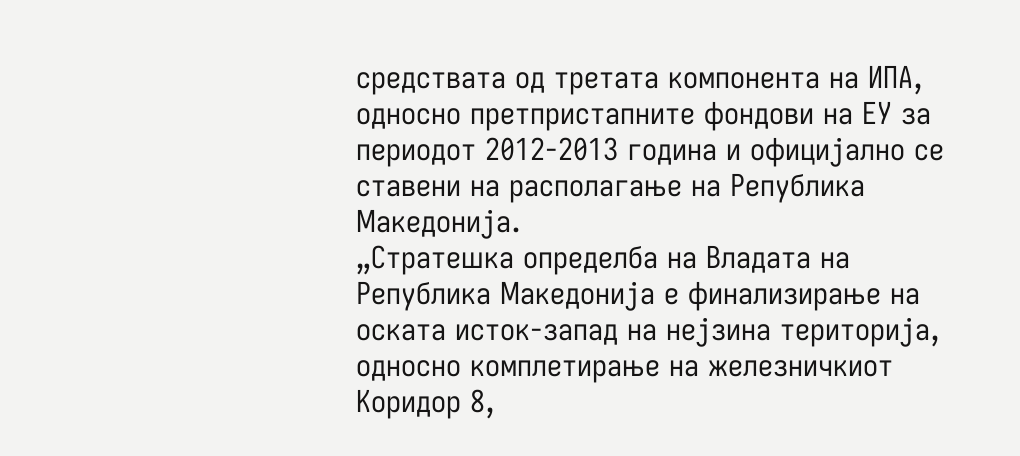средствата од третата компонента на ИПА, односно претпристапните фондови на ЕУ за периодот 2012-2013 година и официјално се ставени на располагање на Република Македонија.
„Стратешка определба на Владата на Република Македонија е финализирање на оската исток-запад на нејзина територија, односно комплетирање на железничкиот Коридор 8,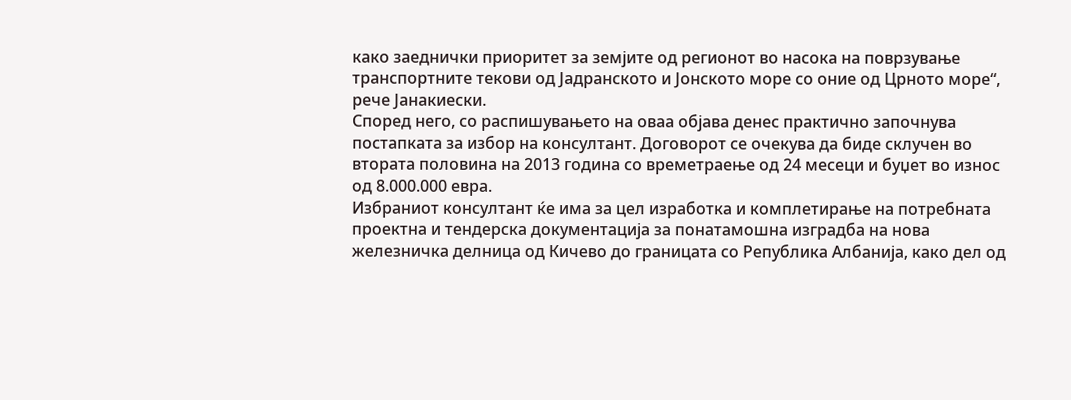како заеднички приоритет за земјите од регионот во насока на поврзување транспортните текови од Јадранското и Јонското море со оние од Црното море“, рече Јанакиески.
Според него, со распишувањето на оваа објава денес практично започнува постапката за избор на консултант. Договорот се очекува да биде склучен во втората половина на 2013 година со времетраење од 24 месеци и буџет во износ од 8.000.000 евра.
Избраниот консултант ќе има за цел изработка и комплетирање на потребната проектна и тендерска документација за понатамошна изградба на нова железничка делница од Кичево до границата со Република Албанија, како дел од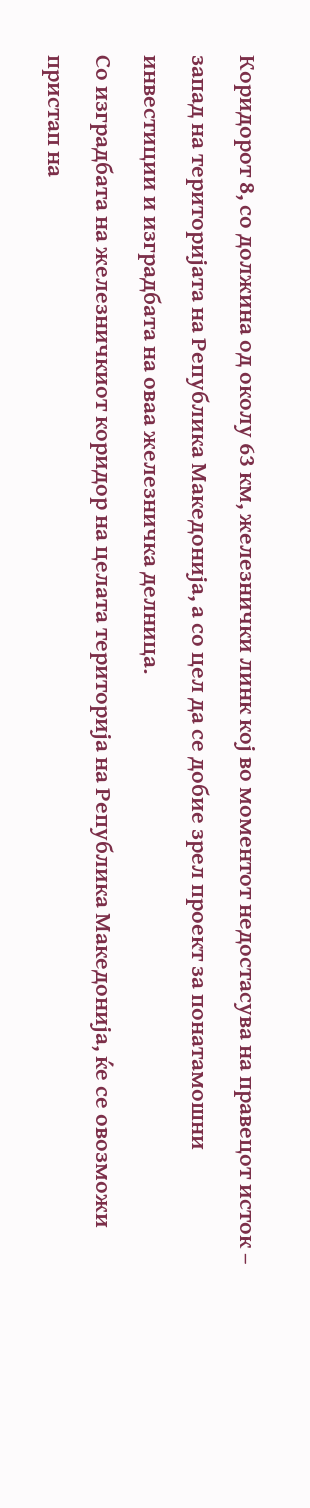Коридорот 8, со должина од околу 63 км, железнички линк кој во моментот недостасува на правецот исток – запад на територијата на Република Македонија, а со цел да се добие зрел проект за понатамошни инвестиции и изградбата на оваа железничка делница.
Со изградбата на железничкиот коридор на целата територија на Република Македонија, ќе се овозможи пристап на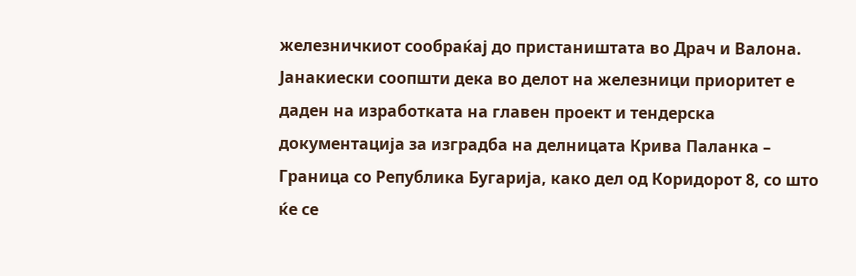железничкиот сообраќај до пристаништата во Драч и Валона.
Јанакиески соопшти дека во делот на железници приоритет е даден на изработката на главен проект и тендерска документација за изградба на делницата Крива Паланка – Граница со Република Бугарија, како дел од Коридорот 8, со што ќе се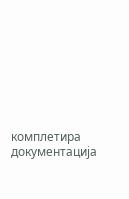комплетира документација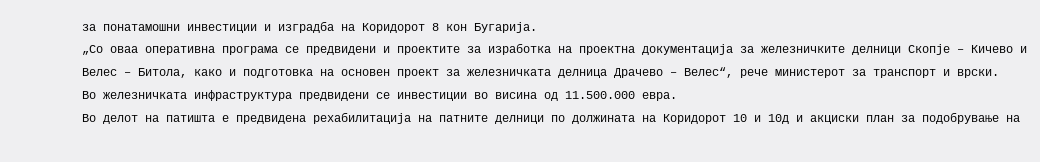за понатамошни инвестиции и изградба на Коридорот 8 кон Бугарија.
„Со оваа оперативна програма се предвидени и проектите за изработка на проектна документација за железничките делници Скопје – Кичево и Велес – Битола, како и подготовка на основен проект за железничката делница Драчево – Велес“, рече министерот за транспорт и врски.
Во железничката инфраструктура предвидени се инвестиции во висина од 11.500.000 евра.
Во делот на патишта е предвидена рехабилитација на патните делници по должината на Коридорот 10 и 10д и акциски план за подобрување на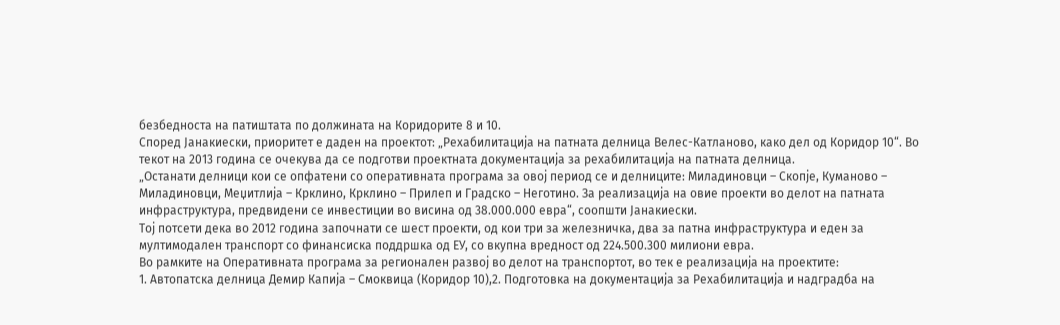безбедноста на патиштата по должината на Коридорите 8 и 10.
Според Јанакиески, приоритет е даден на проектот: „Рехабилитација на патната делница Велес-Катланово, како дел од Коридор 10“. Во текот на 2013 година се очекува да се подготви проектната документација за рехабилитација на патната делница.
„Останати делници кои се опфатени со оперативната програма за овој период се и делниците: Миладиновци – Скопје, Куманово – Миладиновци, Меџитлија – Крклино, Крклино – Прилеп и Градско – Неготино. За реализација на овие проекти во делот на патната инфраструктура, предвидени се инвестиции во висина од 38.000.000 евра“, соопшти Јанакиески.
Тој потсети дека во 2012 година започнати се шест проекти, од кои три за железничка, два за патна инфраструктура и еден за мултимодален транспорт со финансиска поддршка од ЕУ, со вкупна вредност од 224.500.300 милиони евра.
Во рамките на Оперативната програма за регионален развој во делот на транспортот, во тек е реализација на проектите:
1. Автопатска делница Демир Капија – Смоквица (Коридор 10),2. Подготовка на документација за Рехабилитација и надградба на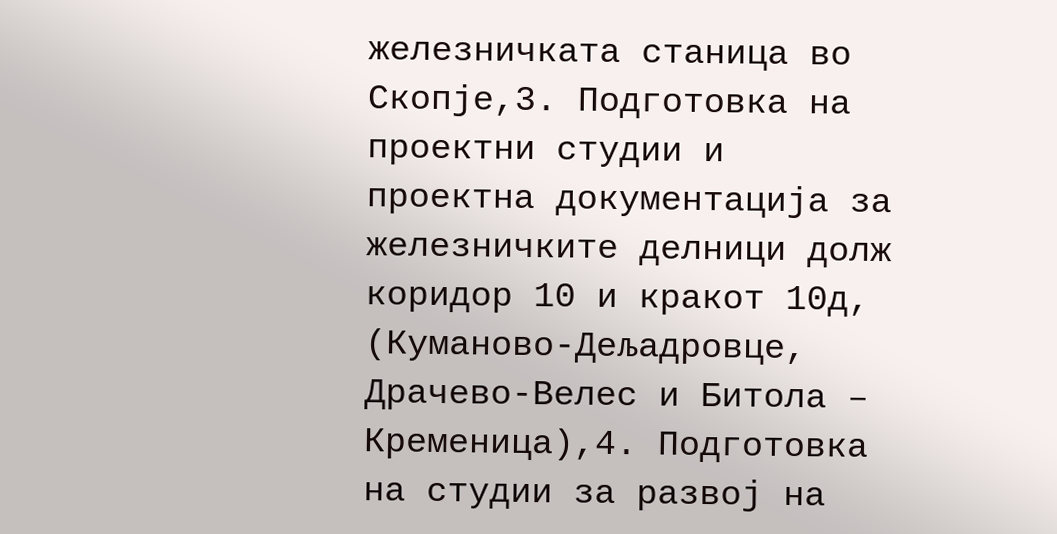железничката станица во Скопје,3. Подготовка на проектни студии и проектна документација за железничките делници долж коридор 10 и кракот 10д, (Куманово-Дељадровце, Драчево-Велес и Битола – Кременица),4. Подготовка на студии за развој на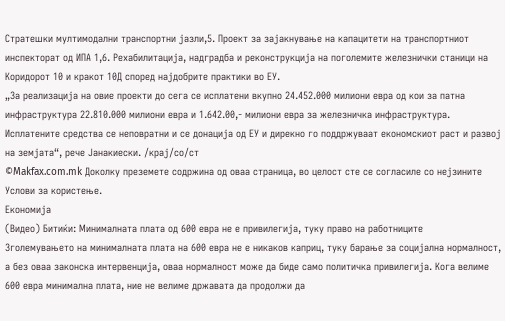Стратешки мултимодални транспортни јазли,5. Проект за зајакнување на капацитети на транспортниот инспекторат од ИПА 1,6. Рехабилитација, надградба и реконструкција на поголемите железнички станици на Коридорот 10 и кракот 10Д според најдобрите практики во ЕУ.
„За реализација на овие проекти до сега се исплатени вкупно 24.452.000 милиони евра од кои за патна инфраструктура 22.810.000 милиони евра и 1.642.00,- милиони евра за железничка инфраструктура. Исплатените средства се неповратни и се донација од ЕУ и дирекно го поддржуваат економскиот раст и развој на земјата“, рече Јанакиески. /крај/со/ст
©Makfax.com.mk Доколку преземете содржина од оваа страница, во целост сте се согласиле со нејзините Услови за користење.
Економија
(Видео) Битиќи: Минималната плата од 600 евра не е привилегија, туку право на работниците
Зголемувањето на минималната плата на 600 евра не е никаков каприц, туку барање за социјална нормалност, а без оваа законска интервенција, оваа нормалност може да биде само политичка привилегија. Кога велиме 600 евра минимална плата, ние не велиме државата да продолжи да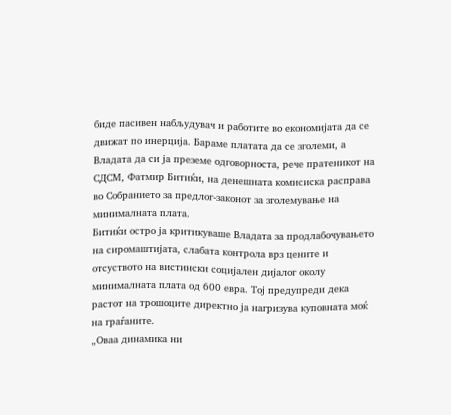биде пасивен набљудувач и работите во економијата да се движат по инерција. Бараме платата да се зголеми, а Владата да си ја преземе одговорноста, рече пратеникот на СДСМ, Фатмир Битиќи, на денешната комисиска расправа во Собранието за предлог-законот за зголемување на минималната плата.
Битиќи остро ја критикуваше Владата за продлабочувањето на сиромаштијата, слабата контрола врз цените и отсуството на вистински социјален дијалог околу минималната плата од 600 евра. Тој предупреди дека растот на трошоците директно ја нагризува куповната моќ на граѓаните.
„Оваа динамика ни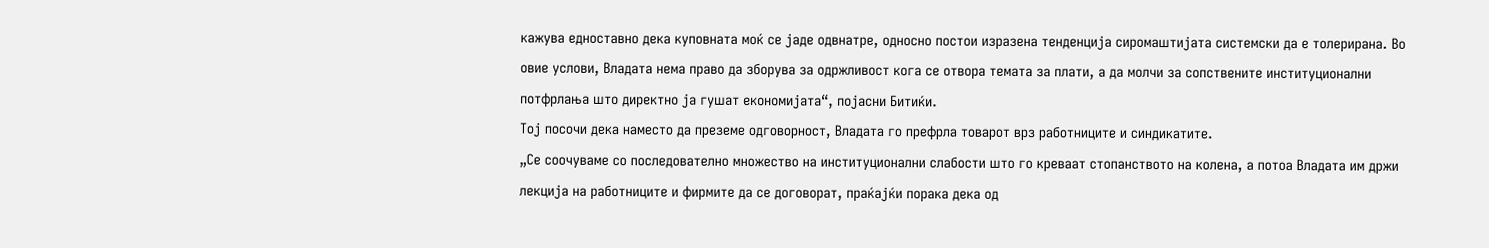кажува едноставно дека куповната моќ се јаде одвнатре, односно постои изразена тенденција сиромаштијата системски да е толерирана. Во овие услови, Владата нема право да зборува за одржливост кога се отвора темата за плати, а да молчи за сопствените институционални потфрлања што директно ја гушат економијата“, појасни Битиќи.
Тој посочи дека наместо да преземе одговорност, Владата го префрла товарот врз работниците и синдикатите.
„Се соочуваме со последователно множество на институционални слабости што го креваат стопанството на колена, а потоа Владата им држи лекција на работниците и фирмите да се договорат, праќајќи порака дека од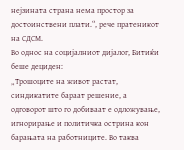нејзината страна нема простор за достоинствени плати.“, рече пратеникот на СДСМ.
Во однос на социјалниот дијалог, Битиќи беше дециден:
„Трошоците на живот растат, синдикатите бараат решение, а одговорот што го добиваат е одложување, игнорирање и политичка острина кон барањата на работниците. Во таква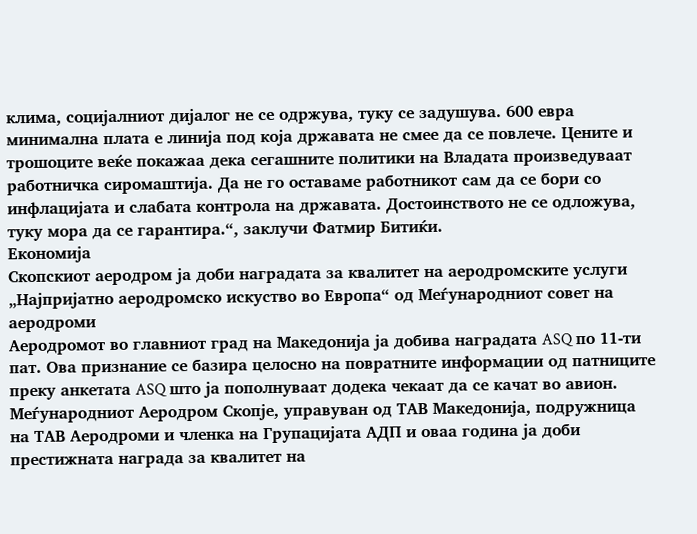клима, социјалниот дијалог не се одржува, туку се задушува. 600 евра минимална плата е линија под која државата не смее да се повлече. Цените и трошоците веќе покажаа дека сегашните политики на Владата произведуваат работничка сиромаштија. Да не го оставаме работникот сам да се бори со инфлацијата и слабата контрола на државата. Достоинството не се одложува, туку мора да се гарантира.“, заклучи Фатмир Битиќи.
Економија
Скопскиот аеродром ја доби наградата за квалитет на аеродромските услуги „Најпријатно аеродромско искуство во Европа“ од Меѓународниот совет на аеродроми
Аеродромот во главниот град на Македонија ја добива наградата ASQ по 11-ти пат. Ова признание се базира целосно на повратните информации од патниците преку анкетата ASQ што ја пополнуваат додека чекаат да се качат во авион.
Меѓународниот Аеродром Скопје, управуван од ТАВ Македонија, подружница на ТАВ Аеродроми и членка на Групацијата АДП и оваа година ја доби престижната награда за квалитет на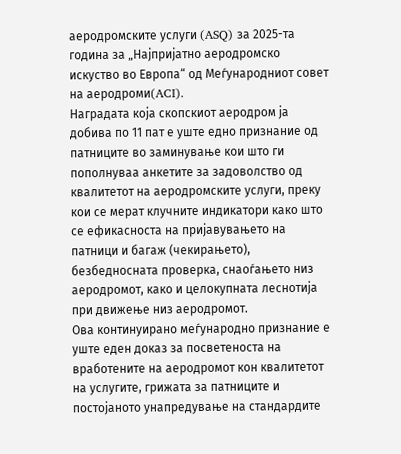аеродромските услуги (ASQ) за 2025-та година за „Најпријатно аеродромско искуство во Европа“ од Меѓународниот совет на аеродроми(ACI).
Наградата која скопскиот аеродром ја добива по 11 пат е уште едно признание од патниците во заминување кои што ги пополнуваа анкетите за задоволство од квалитетот на аеродромските услуги, преку кои се мерат клучните индикатори како што се ефикасноста на пријавувањето на патници и багаж (чекирањето), безбедносната проверка, снаоѓањето низ аеродромот, како и целокупната леснотија при движење низ аеродромот.
Ова континуирано меѓународно признание е уште еден доказ за посветеноста на вработените на аеродромот кон квалитетот на услугите, грижата за патниците и постојаното унапредување на стандардите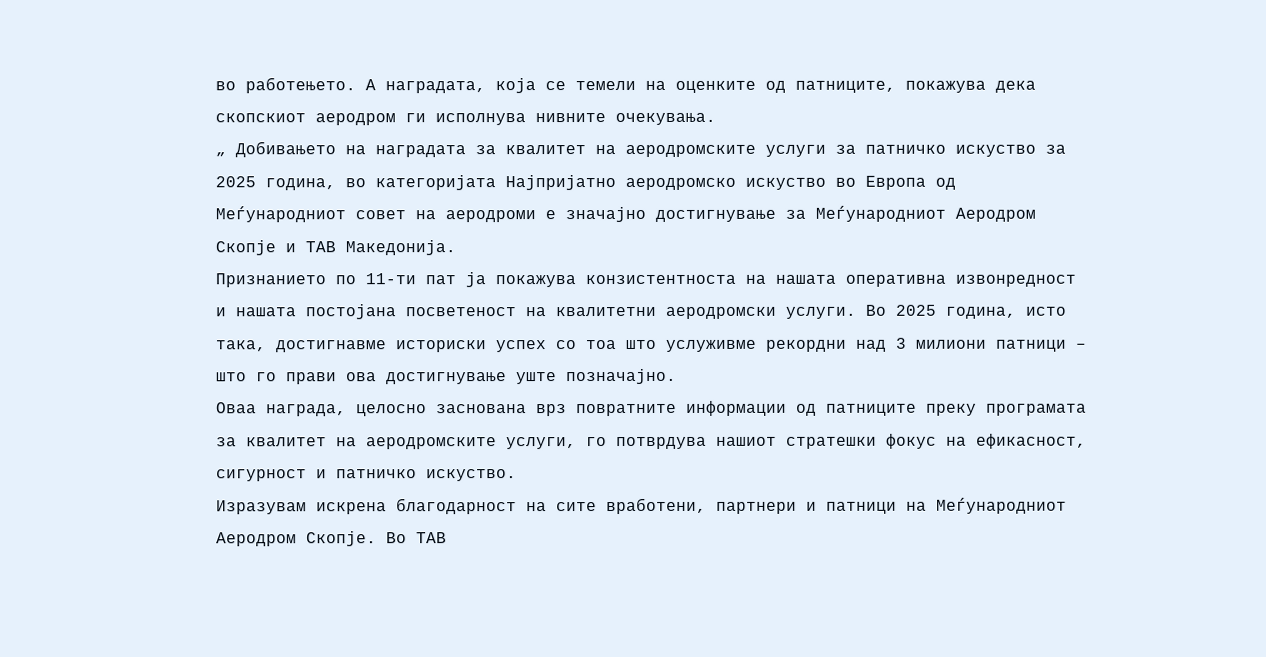во работењето. А наградата, која се темели на оценките од патниците, покажува дека скопскиот аеродром ги исполнува нивните очекувања.
„ Добивањето на наградата за квалитет на аеродромските услуги за патничко искуство за 2025 година, во категоријата Најпријатно аеродромско искуство во Европа од Меѓународниот совет на аеродроми е значајно достигнување за Меѓународниот Аеродром Скопје и ТАВ Македонија.
Признанието по 11-ти пат ја покажува конзистентноста на нашата оперативна извонредност и нашата постојана посветеност на квалитетни аеродромски услуги. Во 2025 година, исто така, достигнавме историски успех со тоа што услуживме рекордни над 3 милиони патници – што го прави ова достигнување уште позначајно.
Оваа награда, целосно заснована врз повратните информации од патниците преку програмата за квалитет на аеродромските услуги, го потврдува нашиот стратешки фокус на ефикасност, сигурност и патничко искуство.
Изразувам искрена благодарност на сите вработени, партнери и патници на Меѓународниот Аеродром Скопје. Во ТАВ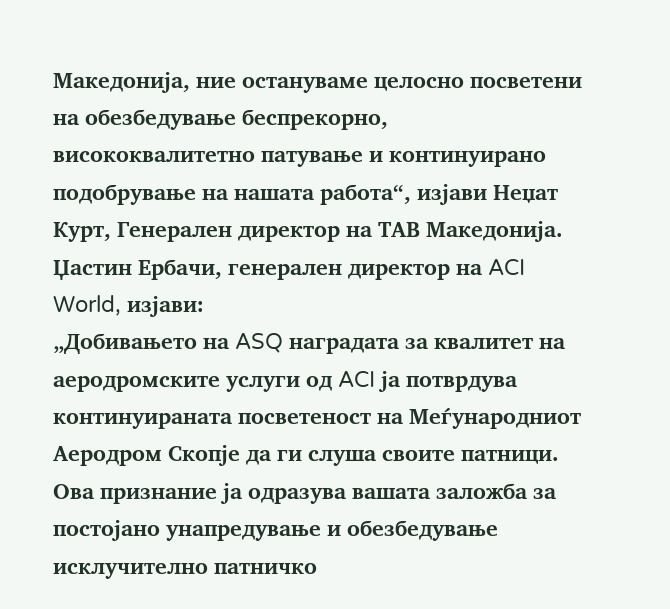Македонија, ние остануваме целосно посветени на обезбедување беспрекорно, висококвалитетно патување и континуирано подобрување на нашата работа“, изјави Неџат Курт, Генерален директор на ТАВ Македонија.
Џастин Ербачи, генерален директор на ACI World, изјави:
„Добивањето на ASQ наградата за квалитет на аеродромските услуги од ACI ја потврдува континуираната посветеност на Меѓународниот Aеродром Скопје да ги слуша своите патници. Ова признание ја одразува вашата заложба за постојано унапредување и обезбедување исклучително патничко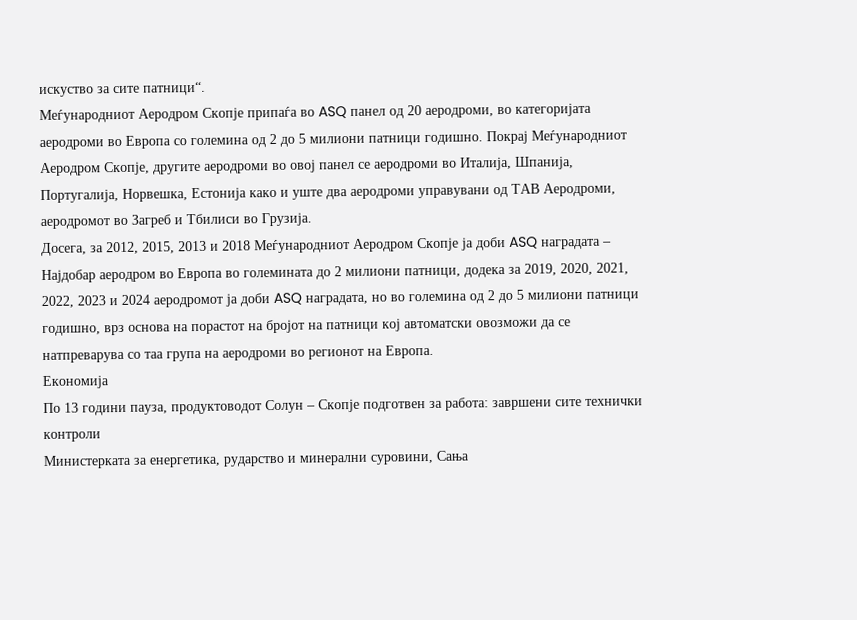искуство за сите патници“.
Меѓународниот Aеродром Скопје припаѓа во ASQ панел од 20 аеродроми, во категоријата аеродроми во Европа со големина од 2 до 5 милиони патници годишно. Покрај Меѓународниот Aеродром Скопје, другите аеродроми во овој панел се аеродроми во Италија, Шпанија, Португалија, Норвешка, Естонија како и уште два аеродроми управувани од ТАВ Аеродроми, аеродромот во Загреб и Тбилиси во Грузија.
Досега, за 2012, 2015, 2013 и 2018 Меѓународниот Аеродром Скопје ја доби ASQ наградата – Најдобар аеродром во Европа во големината до 2 милиони патници, додека за 2019, 2020, 2021, 2022, 2023 и 2024 аеродромот ја доби ASQ наградата, но во големина од 2 до 5 милиони патници годишно, врз основа на порастот на бројот на патници кој автоматски овозможи да се натпреварува со таа група на аеродроми во регионот на Европа.
Економија
По 13 години пауза, продуктоводот Солун – Скопје подготвен за работа: завршени сите технички контроли
Министерката за енергетика, рударство и минерални суровини, Сања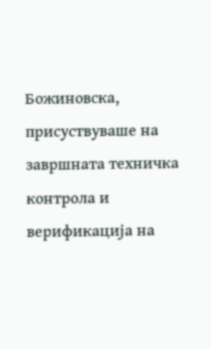Божиновска, присуствуваше на завршната техничка контрола и верификација на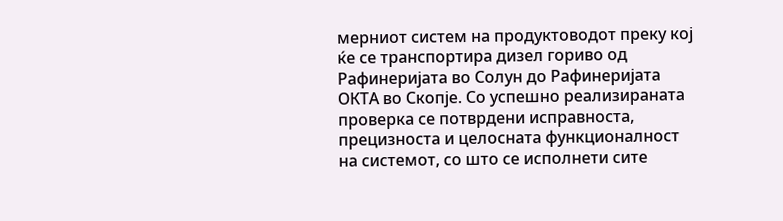мерниот систем на продуктоводот преку кој ќе се транспортира дизел гориво од Рафинеријата во Солун до Рафинеријата ОКТА во Скопје. Со успешно реализираната проверка се потврдени исправноста, прецизноста и целосната функционалност на системот, со што се исполнети сите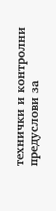технички и контролни предуслови за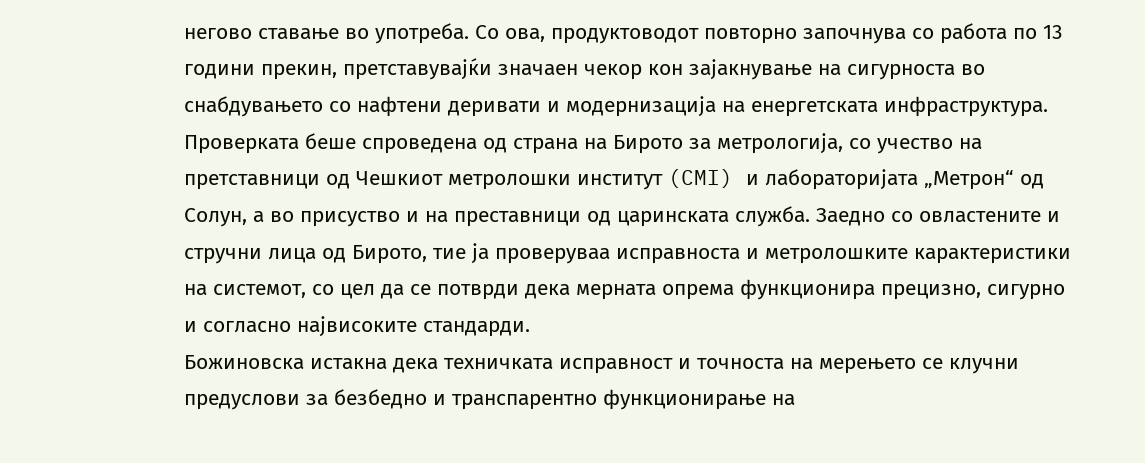негово ставање во употреба. Со ова, продуктоводот повторно започнува со работа по 13 години прекин, претставувајќи значаен чекор кон зајакнување на сигурноста во снабдувањето со нафтени деривати и модернизација на енергетската инфраструктура.
Проверката беше спроведена од страна на Бирото за метрологија, со учество на претставници од Чешкиот метролошки институт (CMI) и лабораторијата „Метрон“ од Солун, а во присуство и на преставници од царинската служба. Заедно со овластените и стручни лица од Бирото, тие ја проверуваа исправноста и метролошките карактеристики на системот, со цел да се потврди дека мерната опрема функционира прецизно, сигурно и согласно највисоките стандарди.
Божиновска истакна дека техничката исправност и точноста на мерењето се клучни предуслови за безбедно и транспарентно функционирање на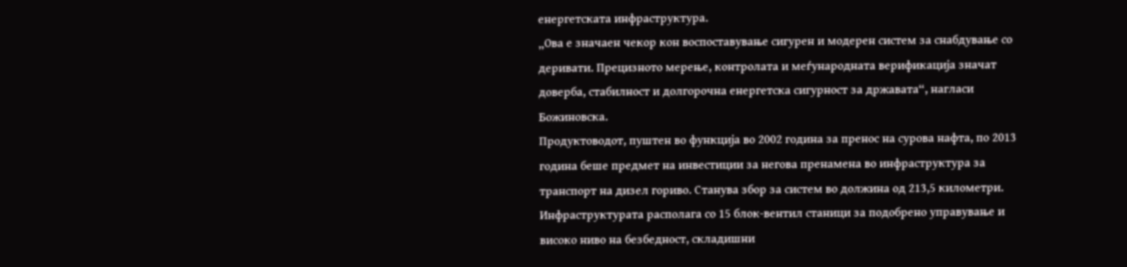енергетската инфраструктура.
„Ова е значаен чекор кон воспоставување сигурен и модерен систем за снабдување со деривати. Прецизното мерење, контролата и меѓународната верификација значат доверба, стабилност и долгорочна енергетска сигурност за државата“, нагласи Божиновска.
Продуктоводот, пуштен во функција во 2002 година за пренос на сурова нафта, по 2013 година беше предмет на инвестиции за негова пренамена во инфраструктура за транспорт на дизел гориво. Станува збор за систем во должина од 213,5 километри.
Инфраструктурата располага со 15 блок-вентил станици за подобрено управување и високо ниво на безбедност, складишни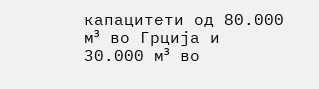капацитети од 80.000 м³ во Грција и 30.000 м³ во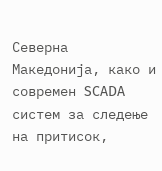Северна Македонија, како и современ SCADA систем за следење на притисок,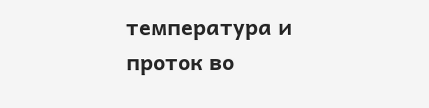температура и проток во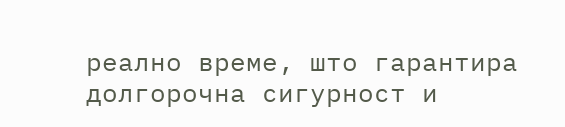реално време, што гарантира долгорочна сигурност и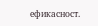ефикасност.